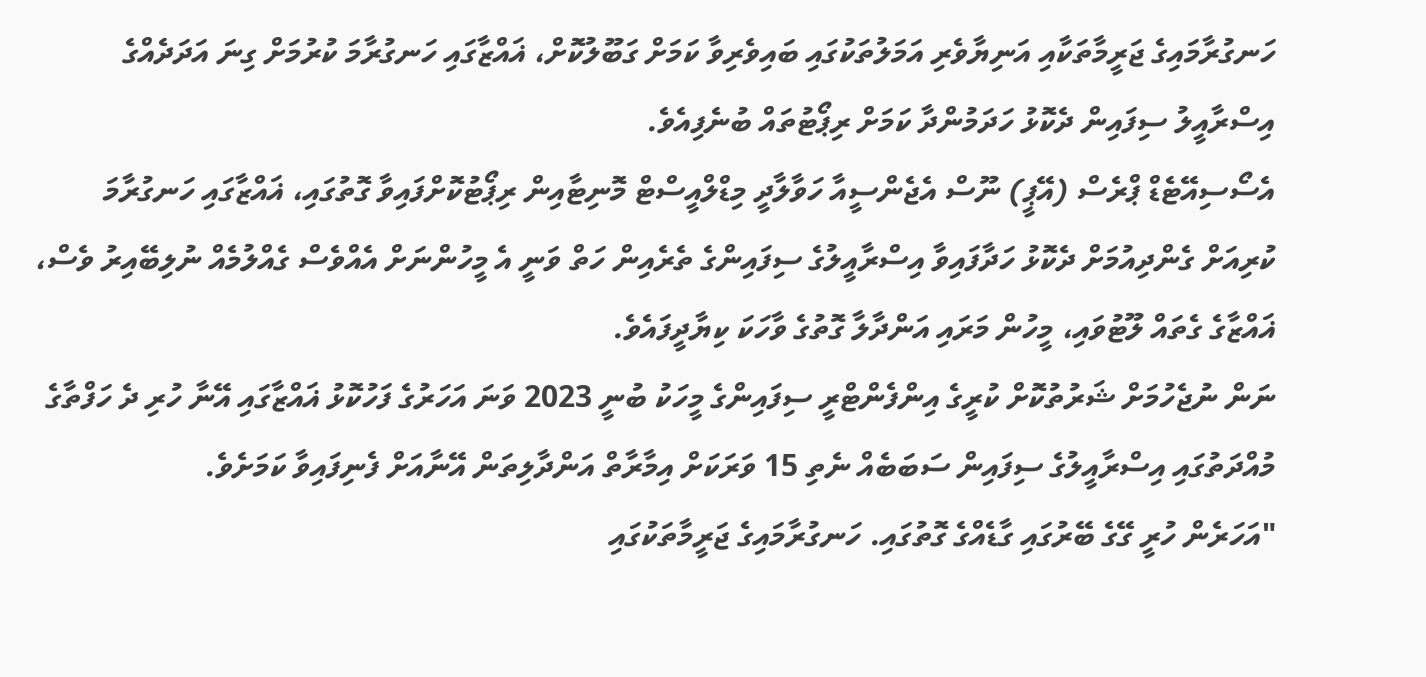ހަނގުރާމައިގެ ޖަރީމާތަކާއި އަނިޔާވެރި އަމަލުތަކުގައި ބައިވެރިވާ ކަމަށް ގަބޫލުކޮށް، ޣައްޒާގައި ހަނގުރާމަ ކުރުމަށް ގިނަ އަދަދެއްގެ އިސްރާއީލު ސިފައިން ދެކޮޅު ހަދަމުންދާ ކަމަށް ރިޕޯޓުތައް ބުނެފިއެވެ.
އެސޯސިއޭޓެޑް ޕްރެސް (އޭޕީ) ނޫސް އެޖެންސީއާ ހަވާލާދީ މިޑްލްއީސްޓް މޮނިޓާއިން ރިޕޯޓުކޮށްފައިވާ ގޮތުގައި، ޣައްޒާގައި ހަނގުރާމަ ކުރިއަށް ގެންދިއުމަށް ދެކޮޅު ހަދާފައިވާ އިސްރާއީލުގެ ސިފައިންގެ ތެރެއިން ހަތް ވަނީ އެ މީހުންނަށް އެއްވެސް ގެއްލުމެއް ނުލިބޭއިރު ވެސް، ޣައްޒާގެ ގެތައް ލޫޓުވައި، މީހުން މަރައި އަންދާލާ ގޮތުގެ ވާހަކަ ކިޔާދީފައެވެ.
ނަން ނުޖެހުމަށް ޝަރުތުކޮށް ކުރީގެ އިންފެންޓްރީ ސިފައިންގެ މީހަކު ބުނީ 2023 ވަނަ އަހަރުގެ ފަހުކޮޅު ޣައްޒާގައި އޭނާ ހުރި ދެ ހަފްތާގެ މުއްދަތުގައި އިސްރާއީލުގެ ސިފައިން ސަބަބެއް ނެތި 15 ވަރަކަށް އިމާރާތް އަންދާލިތަން އޭނާއަށް ފެނިފައިވާ ކަމަށެވެ.
"އަހަރެން ހުރީ ގޭގެ ބޭރުގައި ގާޑެއްގެ ގޮތުގައި. ހަނގުރާމައިގެ ޖަރީމާތަކުގައި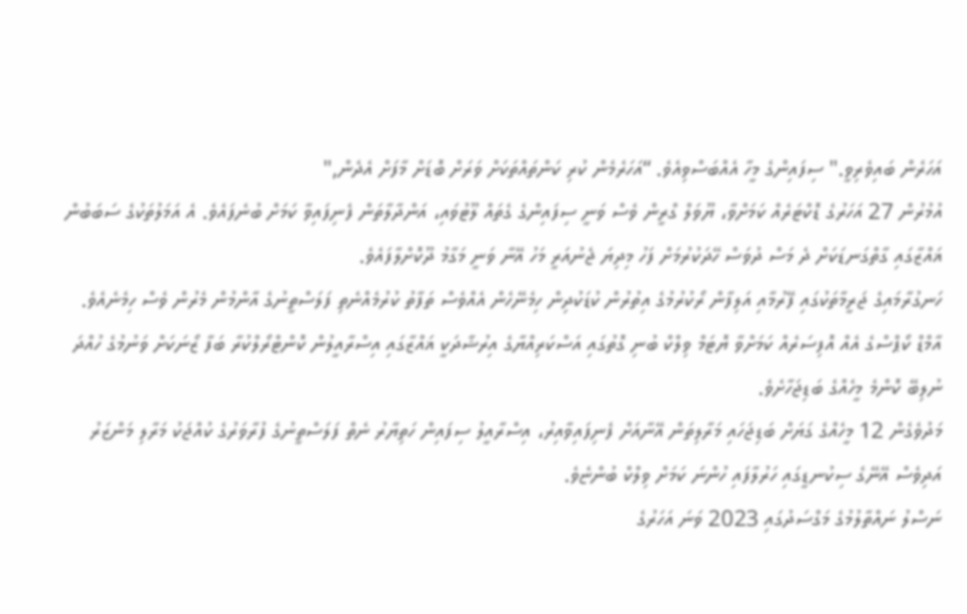އަހަރެން ބައިވެރިވީ." ސިފައިންގެ މީހާ އެއްބަސްވިއެވެ. “އަހަރެމެން ކުރި ކަންތައްތަކަށް ވަރަށް ބޮޑަށް މާފަށް އެދެން,"
އުމުރުން 27 އަހަރުގެ ޑޮކްޓަރެއް ކަމަށްވާ، ޔޫވަލް ގްރީން ވެސް ވަނީ ސިފައިންގެ ގެތައް ލޫޓުވައި، އަންދާލާތަން ފެނިފައިވާ ކަމަށް ބުނެފައެވެ. އެ އަމަލުތަކުގެ ސަބަބުން ޣައްޒާގައި ގާތްގަނޑަކަށް ދެ މަސް ދުވަސް ހޭދަކުރުމަށް ފަހު މިދިޔަ ޖެނުއަރީ މަހު އޭނާ ވަނީ މަގާމު ދޫކޮށްލާފައެވެ.
ހަނގުރާމައިގެ ޖަރީމާތަކުގައި ފޭރުމާއި އަލިފާން ރޯކުރުމުގެ އިތުރުން ކުޑަކުދިން ހިމެނޭހެން އެއްވެސް ތަފާތު ކުރުމެއްނެތި ފަލަސްތީނުގެ އާންމުން މެރުން ވެސް ހިމެނެއެވެ.
އާމްޑް ކޯޕްސްގެ އެއް އޮފިސަރެއް ކަމަށްވާ ޔޮޓަމް ވިލްކް ބުނި ގޮތުގައި އަސްކަރިއްޔާގެ އިރުޝާދަކީ ޣައްޒާގައި އިސްރާއީލުން ކޮންޓްރޯލްކުރާ ބަފާ ޒޯނަކަށް ވަނުމުގެ ހުއްދަ ނުލިބޭ ކޮންމެ މީހެއްގެ ބަޑިޖަހާށެވެ.
މަދުވެގެން 12 މީހެއްގެ ގަޔަށް ބަޑިޖަހައި މަރާލިތަން އޭނާއަށް ފެނިފައިވާއިރު، އިސްރާއީލު ސިފައިން ހަތިޔާރު ނެތް ފަލަސްތީނުގެ ފުރާވަރުގެ ކުއްޖަކު މަރާލި މަންޒަރު އަދިވެސް އޭނޭގެ ސިކުނޑީގައި ހަރުލާފައި ހުންނަ ކަމަށް ވިލްކް ބުންޏެވެ.
ނަސްލު ނައްތާލުމުގެ މަގްސަދުގައި 2023 ވަނަ އަހަރުގެ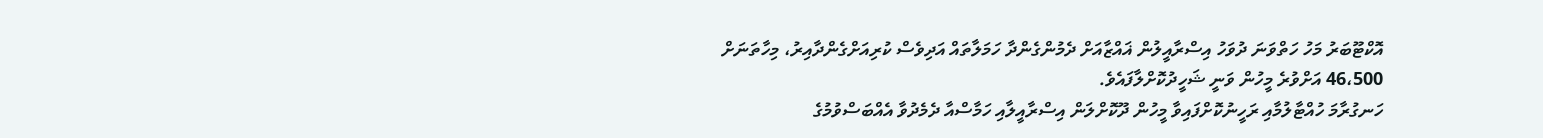އޮކްޓޫބަރު މަހު ހަތްވަނަ ދުވަހު އިސްރާއީލުން ޣައްޒާއަށް ދެމުންގެންދާ ހަމަލާތައް އަދިވެސް ކުރިއަށްގެންދާއިރު، މިހާތަނަށް 46،500 އަށްވުރެ މީހުން ވަނީ ޝަހީދުކޮށްލާފައެވެ.
ހަނގުރާމަ ހުއްޓާލުމާއި ރަހީނުކޮށްފައިވާ މީހުން ދޫކޮށްލަން އިސްރާއީލާއި ހަމާސްއާ ދެމެދުވާ އެއްބަސްވުމުގެ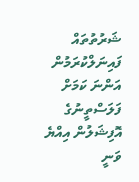ޝަރުތުތައް ފައިނަލްކުރަމުން އަންނަ ކަމަށް ފަލަސްތީނުގެ އޮފިޝަލުން އިއްޔެ ވަނީ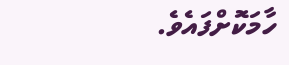ހާމަކޮށްފައެވެ.